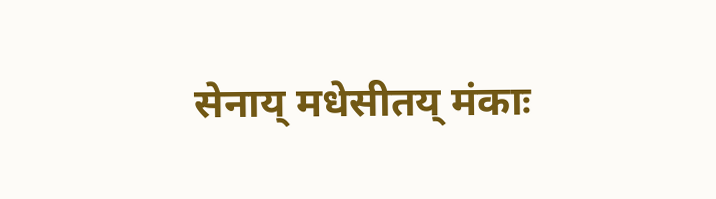सेनाय् मधेसीतय् मंकाः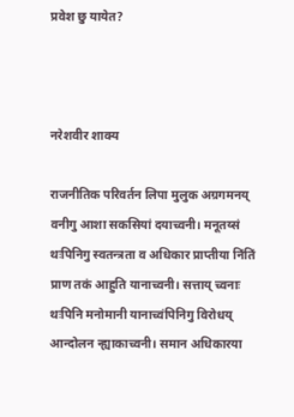प्रवेश छु यायेत?



नरेशवीर शाक्य

राजनीतिक परिवर्तन लिपा मुलुक अग्रगमनय् वनीगु आशा सकसियां दयाच्वनी। मनूतय्सं थःपिनिगु स्वतन्त्रता व अधिकार प्राप्तीया निंतिं प्राण तकं आहुति यानाच्वनी। सत्ताय् च्वनाः थःपिनि मनोमानी यानाच्वंपिनिगु विरोधय् आन्दोलन न्ह्याकाच्वनी। समान अधिकारया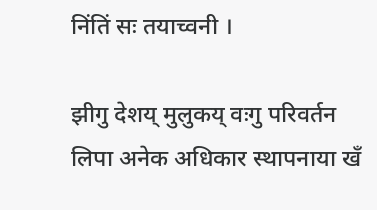निंतिं सः तयाच्वनी ।

झीगु देशय् मुलुकय् वःगु परिवर्तन लिपा अनेक अधिकार स्थापनाया खँ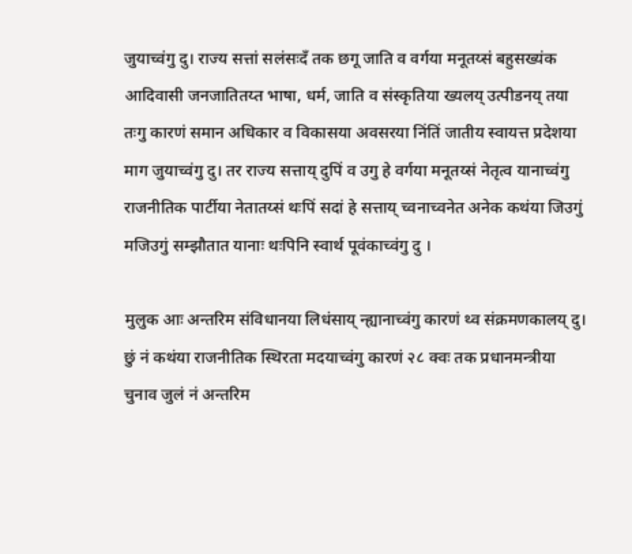जुयाच्वंगु दु। राज्य सत्तां सलंसःदँ तक छगू जाति व वर्गया मनूतय्सं बहुसख्यंक आदिवासी जनजातितय्त भाषा, धर्म, जाति व संस्कृतिया ख्यलय् उत्पीडनय् तया तःगु कारणं समान अधिकार व विकासया अवसरया निंतिं जातीय स्वायत्त प्रदेशया माग जुयाच्वंगु दु। तर राज्य सत्ताय् दुपिं व उगु हे वर्गया मनूतय्सं नेतृत्व यानाच्वंगु राजनीतिक पार्टीया नेतातय्सं थःपिं सदां हे सत्ताय् च्वनाच्वनेत अनेक कथंया जिउगुं मजिउगुं सम्झौतात यानाः थःपिनि स्वार्थ पूवंकाच्वंगु दु ।

मुलुक आः अन्तरिम संविधानया लिधंसाय् न्ह्यानाच्वंगु कारणं थ्व संक्रमणकालय् दु। छुं नं कथंया राजनीतिक स्थिरता मदयाच्वंगु कारणं २८ क्वः तक प्रधानमन्त्रीया चुनाव जुलं नं अन्तरिम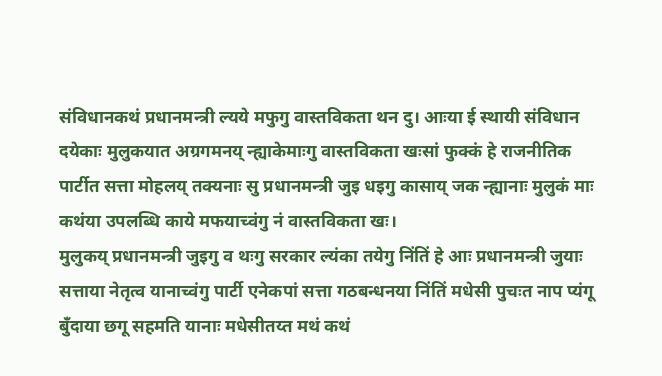संविधानकथं प्रधानमन्त्री ल्यये मफुगु वास्तविकता थन दु। आःया ई स्थायी संविधान दयेकाः मुलुकयात अग्रगमनय् न्ह्याकेमाःगु वास्तविकता खःसां फुक्कं हे राजनीतिक पार्टीत सत्ता मोहलय् तक्यनाः सु प्रधानमन्त्री जुइ धइगु कासाय् जक न्ह्यानाः मुलुकं माः कथंया उपलब्धि काये मफयाच्वंगु नं वास्तविकता खः।
मुलुकय् प्रधानमन्त्री जुइगु व थःगु सरकार ल्यंका तयेगु निंतिं हे आः प्रधानमन्त्री जुयाः सत्ताया नेतृत्व यानाच्वंगु पार्टी एनेकपां सत्ता गठबन्धनया निंतिं मधेसी पुचःत नाप प्यंगू बुँदाया छगू सहमति यानाः मधेसीतय्त मथं कथं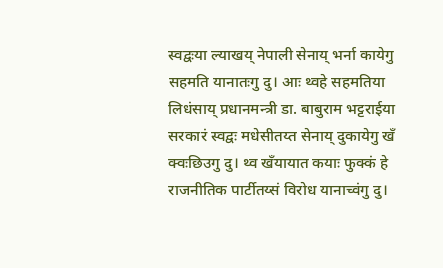स्वद्वःया ल्याखय् नेपाली सेनाय् भर्ना कायेगु सहमति यानातःगु दु। आः थ्वहे सहमतिया लिधंसाय् प्रधानमन्त्री डा. बाबुराम भट्टराईया सरकारं स्वद्वः मधेसीतय्त सेनाय् दुकायेगु खँ क्वःछिउगु दु। थ्व खँयायात कयाः फुक्कं हे राजनीतिक पार्टीतय्सं विरोध यानाच्वंगु दु।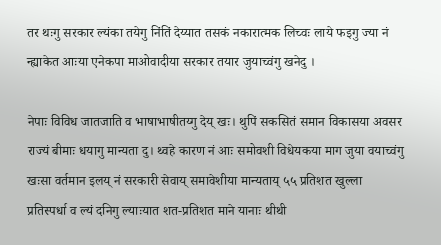तर थःगु सरकार ल्यंका तयेगु निंतिं देय्यात तसकं नकारात्मक लिच्वः लाये फइगु ज्या नं न्ह्याकेत आःया एनेकपा माओवादीया सरकार तयार जुयाच्वंगु खनेदु ।

नेपाः विविध जातजाति व भाषाभाषीतय्गु देय् खः। थुपिं सकसितं समान विकासया अवसर राज्यं बीमाः धयागु मान्यता दु। थ्वहे कारण नं आः समोवशी विधेयकया माग जुया वयाच्वंगु खःसा वर्तमान इलय् नं सरकारी सेवाय् समावेशीया मान्यताय् ५५ प्रतिशत खुल्ला प्रतिस्पर्धा व ल्यं दनिगु ल्याःयात शत-प्रतिशत माने यानाः थीथी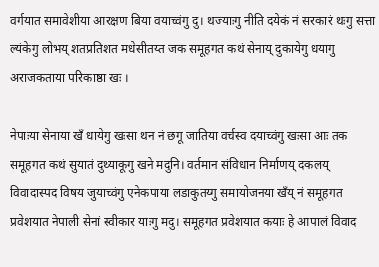वर्गयात समावेशीया आरक्षण बिया वयाच्वंगु दु। थज्याःगु नीति दयेकं नं सरकारं थःगु सत्ता ल्यंकेगु लोभय् शतप्रतिशत मधेसीतय्त जक समूहगत कथं सेनाय् दुकायेगु धयागु अराजकताया परिकाष्ठा खः ।

नेपाःया सेनाया खँ धायेगु खःसा थन नं छगू जातिया वर्चस्व दयाच्वंगु खःसा आः तक समूहगत कथं सुयातं दुथ्याकूगु खने मदुनि। वर्तमान संविधान निर्माणय् दकलय् विवादास्पद विषय जुयाच्वंगु एनेकपाया लडाकुतय्गु समायोजनया खँय् नं समूहगत प्रवेशयात नेपाली सेनां स्वीकार याःगु मदु। समूहगत प्रवेशयात कयाः हे आपालं विवाद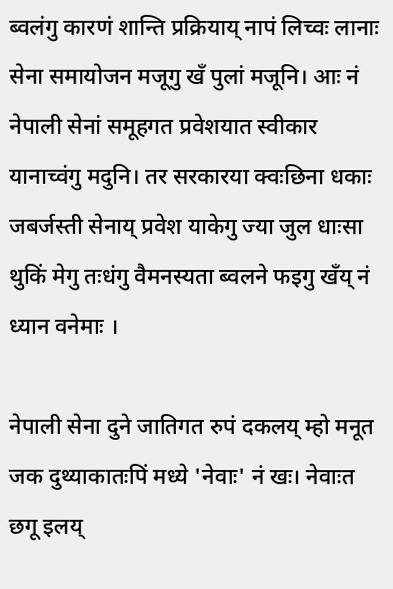ब्वलंगु कारणं शान्ति प्रक्रियाय् नापं लिच्वः लानाः सेना समायोजन मजूगु खँ पुलां मजूनि। आः नं नेपाली सेनां समूहगत प्रवेशयात स्वीकार यानाच्वंगु मदुनि। तर सरकारया क्वःछिना धकाः जबर्जस्ती सेनाय् प्रवेश याकेगु ज्या जुल धाःसा थुकिं मेगु तःधंगु वैमनस्यता ब्वलने फइगु खँय् नं ध्यान वनेमाः ।

नेपाली सेना दुने जातिगत रुपं दकलय् म्हो मनूत जक दुथ्याकातःपिं मध्ये 'नेवाः' नं खः। नेवाःत छगू इलय्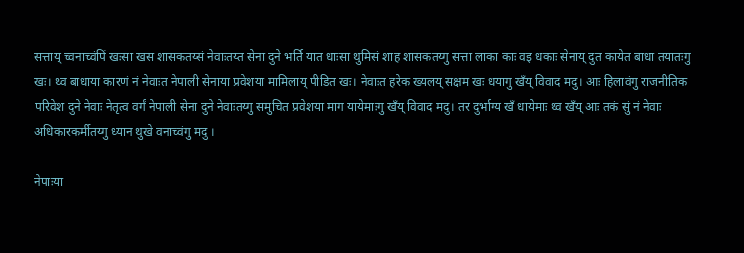सत्ताय् च्वनाच्वंपिं खःसा खस शासकतय्सं नेवाःतय्त सेना दुने भर्ति यात धाःसा थुमिसं शाह शासकतय्गु सत्ता लाका काः वइ धकाः सेनाय् दुत कायेत बाधा तयातःगु खः। थ्व बाधाया कारणं नं नेवाःत नेपाली सेनाया प्रवेशया मामिलाय् पीडित खः। नेवाःत हरेक ख्यलय् सक्षम खः धयागु खँय् विवाद मदु। आः हिलावंगु राजनीतिक परिवेश दुने नेवाः नेतृत्व वर्गं नेपाली सेना दुने नेवाःतय्गु समुचित प्रवेशया माग यायेमाःगु खँय् विवाद मदु। तर दुर्भाग्य खँ धायेमाः थ्व खँय् आः तकं सुं नं नेवाः अधिकारकर्मीतय्गु ध्यान थुखे वनाच्वंगु मदु ।

नेपाःया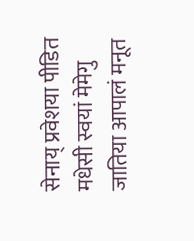सेनाय् प्रवेशया पीडित मधेसी स्वयां मेमेगु जातिया आपालं मनूत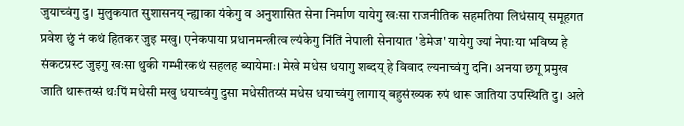जुयाच्वंगु दु। मुलुकयात सुशासनय् न्ह्याका यंकेगु व अनुशासित सेना निर्माण यायेगु खःसा राजनीतिक सहमतिया लिधंसाय् समूहगत प्रवेश छुं नं कथं हितकर जुइ मखु। एनेकपाया प्रधानमन्त्रीत्व ल्यंकेगु निंतिं नेपाली सेनायात 'डेमेज' यायेगु ज्यां नेपाःया भविष्य हे संकटग्रस्ट जुइगु खःसा थुकी गम्भीरकथं सहलह ब्यायेमाः। मेखे मधेस धयागु शब्दय् हे विवाद ल्यनाच्वंगु दनि। अनया छगू प्रमुख जाति थारूतय्सं थःपिं मधेसी मखु धयाच्वंगु दुसा मधेसीतय्सं मधेस धयाच्वंगु लागाय् बहुसंख्यक रुपं थारू जातिया उपस्थिति दु। अले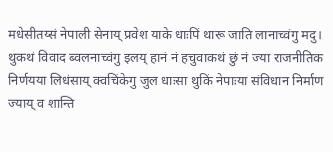मधेसीतय्सं नेपाली सेनाय् प्रवेश याके धाःपिं थारू जाति लानाच्वंगु मदु। थुकथं विवाद ब्वलनाच्वंगु इलय् हानं नं हचुवाकथं छुं नं ज्या राजनीतिक निर्णयया लिधंसाय् क्वचिंकेगु जुल धाःसा थुकिं नेपाःया संविधान निर्माण ज्याय् व शान्ति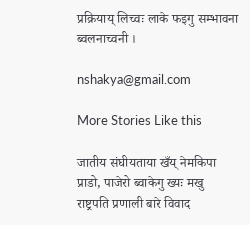प्रक्रियाय् लिच्वः लाके फइगु सम्भावना ब्वलनाच्वनी ।

nshakya@gmail.com

More Stories Like this

जातीय संघीयताया खँय् नेमकिपा
प्राडो, पाजेरो ब्वाकेगु ख्यः मखु
राष्ट्रपति प्रणाली बारे विवाद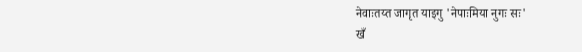नेवाःतय्त जागृत याइगु 'नेपाःमिया नुगः सः'
खँ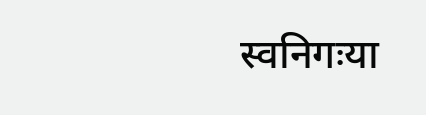स्वनिगःया